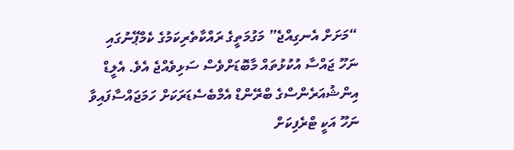“މަށަށް އެނގިއްޖެ” މަގުމަތީގެ ރައްކާތެރިކަމުގެ ކެމްޕޭނުގައި ނަހޫ ޖައްސާ އުކުޅުތައް މާބޮޑަށްވެސް ސަޅިވެއްޖެ އެވެ. އެލީޑް އިންޝުއަރެންސްގެ ބްރޭންޑް އެމްބެސެޑަރަކަށް ހަމަޖައްސާފައިވާ ނަހޫ އަކީ ޓްރެފިކަށް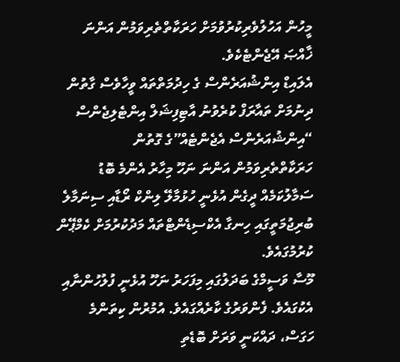މީހުން އަހުލުވެރިކުރުވުމަށް ހަރަކާތްތެރިވަމުން އަންނަ ޚާއްޞަ އޭޖެންޓެކެވެ.
އެލައިޑް އިންޝުއަރެންސް ގެ ހިދުމަތްތައް ވީހާވެސް ގާތުން ދިނުމަށް ތައާރަފް ކުރެވުނު އާޓިފިޝަލް އިންޓެލިޖެންސް “އިންޝުއަރެންސް އެޖެންޓެއް”ގެ ގޮތުން ހަރަކާތްތެރިވަމުން އަންނަ ނަހޫ މިހާރު އެންމެ ބޮޑު ސަމާލުކަމެއް ދީގެން އުޅެނީ ހުޅުމާލޭ ލިންކް ރޯޑާއި ސިނަމާލެ ބުރިޖުމަތީގައި ހިނގާ އެކްސިޑެންޓްތައް މަދުކުރުމަށް ކެމްޕޭން ކުރުމުގައެވެ.
މޫސާ ވަސީމްގެ ބަދަލުގައި މިފަހަރު ނަހޫ އުޅެނީ ފުލުހުންނާއި އެކުގައެވެ. ފެންވަރުގެ ކާރެއްގައެވެ. އުމުރުން ކިތަންމެ ހަގަސް، ދައްކަނީ ވަރަށް ބޮޑެތި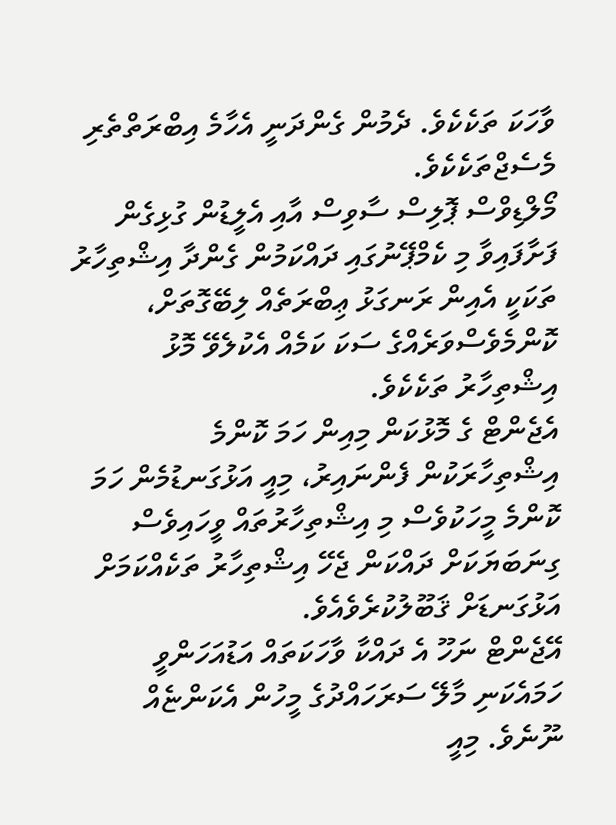ވާހަކަ ތަކެކެވެ. ދެމުން ގެންދަނީ އެހާމެ އިބްރަތްތެރި މެސެޖްތަކެކެވެ.
މޯލްޑިވްސް ޕޮލިސް ސާވިސް އާއި އެލީޑުން ގުޅިގެން ފަށާފައިވާ މި ކެމްޕޭނުގައި ދައްކަމުން ގެންދާ އިޝްތިހާރު ތަކަކީ އެއިން ރަނގަޅު ޢިބްރަތެއް ލިބޭގޮތަށް، ކޮންމެވެސްވަރެއްގެ ސަކަ ކަމެއް އެކުލެވޭ މޮޅު އިޝްތިހާރު ތަކެކެވެ.
އެޖެންޓް ގެ މޮޅުކަން މިއިން ހަމަ ކޮންމެ އިޝްތިހާރަކުން ފެންނައިރު، މިއީ އަޅުގަނޑުމެން ހަމަ ކޮންމެ މީހަކުވެސް މި އިޝްތިހާރުތައް ވީހައިވެސް ގިނަބަޔަކަށް ދައްކަން ޖެހޭ އިޝްތިހާރު ތަކެއްކަމަށް އަޅުގަނޑަށް ޤަބޫލުކުރެވެއެވެ.
އޭޖެންޓް ނަހޫ އެ ދައްކާ ވާހަކަތައް އަޑުއަހަންވީ ހަމައެކަނި މާލޭ ސަރަހައްދުގެ މީހުން އެކަންޏެއް ނޫނެވެ. މިއީ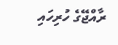ރާއްޖޭގެ ހުރިހައި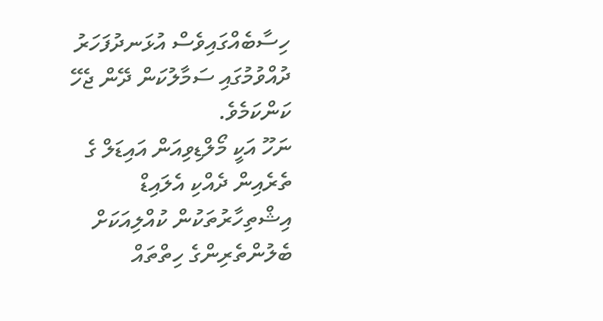ހިސާބެއްގައިވެސް އުޅަނދުފަހަރު ދުއްވުމުގައި ސަމާލުކަން ދޭން ޖެހޭ ކަންކަމެވެ.
ނަހޫ އަކީ މޯލްޑިވިއަން އައިޑަލް ގެ ތެރެއިން ދެއްކި އެލައިޑް އިޝްތިހާރުތަކުން ކުއްލިއަކަށް ބެލުންތެރިންގެ ހިތްތައް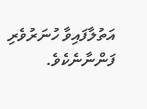އަތުލާފައިވާ ހުނަރުވެރި ފަންނާނެކެވެ.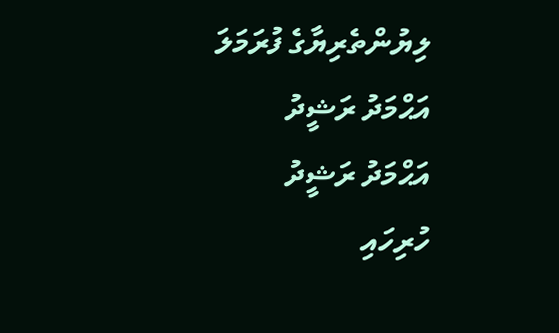ލިޔުންތެރިޔާގެ ފުރަމަލަ
އަޙްމަދު ރަޝީދު
އަޙްމަދު ރަޝީދު
ހުރިހައި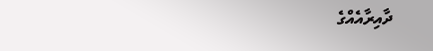ދާއިރާއެއްގެ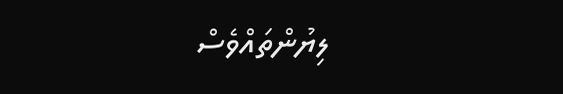ލިޔުންތައްވެސް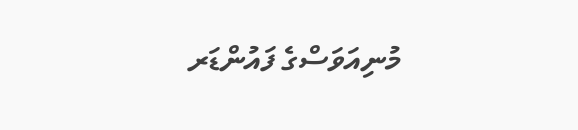މުނިއަވަސްގެ ފައުންޑަރ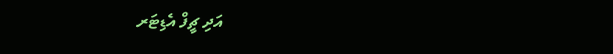އަދި ޗީފް އެޑިޓަރ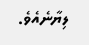ލިޔާނެއެވެ.